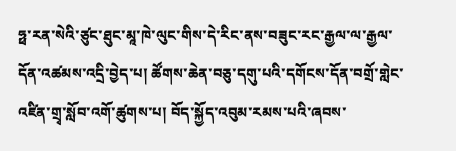ཧྥ་རན་སེའི་ཙུང་ཐུང་མཱ་ཁེ་ལུང་གིས་དེ་རིང་ནས་བཟུང་རང་རྒྱལ་ལ་རྒྱལ་དོན་འཚམས་འདྲི་བྱེད་པ། ཚོགས་ཆེན་བཅུ་དགུ་པའི་དགོངས་དོན་བགྲོ་གླེང་འཛིན་གྲྭ་སློབ་འགོ་ཚུགས་པ། བོད་སྐྱོད་འབུམ་རམས་པའི་ཞབས་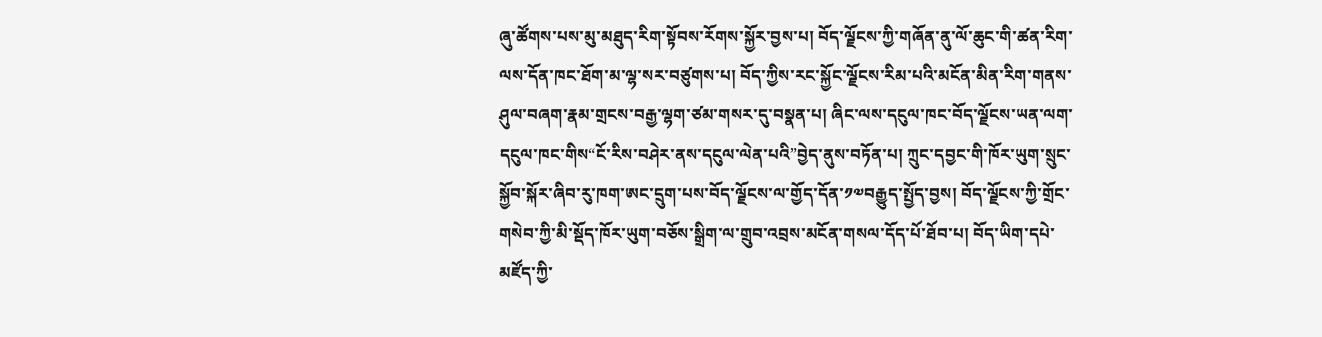ཞུ་ཚོགས་པས་མུ་མཐུད་རིག་སྟོབས་རོགས་སྐྱོར་བྱས་པ། བོད་ལྗོངས་ཀྱི་གཞོན་ནུ་ལོ་ཆུང་གི་ཚན་རིག་ལས་དོན་ཁང་ཐོག་མ་ལྷ་སར་བཙུགས་པ། བོད་ཀྱིས་རང་སྐྱོང་ལྗོངས་རིམ་པའི་མངོན་མིན་རིག་གནས་ཤུལ་བཞག་རྣམ་གྲངས་བརྒྱ་ལྷག་ཙམ་གསར་དུ་བསྣན་པ། ཞིང་ལས་དངུལ་ཁང་བོད་ལྗོངས་ཡན་ལག་དངུལ་ཁང་གིས“ངོ་རིས་བཤེར་ནས་དངུལ་ལེན་པའི”བྱེད་ནུས་བཏོན་པ། ཀྲུང་དབྱང་གི་ཁོར་ཡུག་སྲུང་སྐྱོབ་སྐོར་ཞིབ་རུ་ཁག་ཨང་དྲུག་པས་བོད་ལྗོངས་ལ་གྱོད་དོན་༡༧བརྒྱུད་སྤྱོད་བྱས། བོད་ལྗོངས་ཀྱི་གྲོང་གསེབ་ཀྱི་མི་སྡོད་ཁོར་ཡུག་བཅོས་སྒྲིག་ལ་གྲུབ་འབྲས་མངོན་གསལ་དོད་པོ་ཐོབ་པ། བོད་ཡིག་དཔེ་མཛོད་ཀྱི་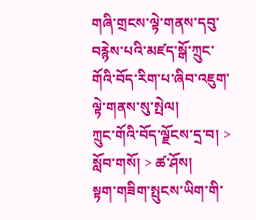གཞི་གྲངས་ལྟེ་གནས་དབུ་བརྙེས་པའི་མཛད་སྒོ་ཀྲུང་གོའི་བོད་རིག་པ་ཞིབ་འཇུག་ལྟེ་གནས་སུ་སྤེལ།
ཀྲུང་གོའི་བོད་ལྗོངས་དྲ་བ། > སློབ་གསོ། > ཚ་ཤོས།
སྟག་གཟིག་སྤུངས་ཡིག་གི་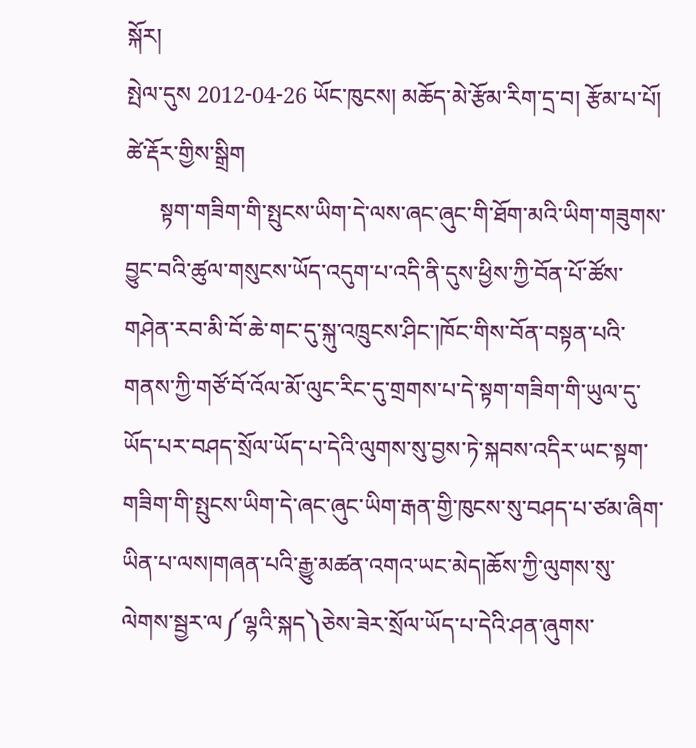སྐོར།
སྤེལ་དུས 2012-04-26 ཡོང་ཁུངས། མཆོད་མེ་རྩོམ་རིག་དྲ་བ། རྩོམ་པ་པོ། ཚེ་རྡོར་གྱིས་སྒྲིག
      སྟག་གཟིག་གི་སྤུངས་ཡིག་དེ་ལས་ཞང་ཞུང་གི་ཐོག་མའི་ཡིག་གཟུགས་བྱུང་བའི་ཚུལ་གསུངས་ཡོད་འདུག་པ་འདི་ནི་དུས་ཕྱིས་ཀྱི་བོན་པོ་ཚོས་གཤེན་རབ་མི་བོ་ཆེ་གང་དུ་སྐུ་འཁྲུངས་ཤིང་།ཁོང་གིས་བོན་བསྟན་པའི་གནས་ཀྱི་གཙོ་བོ་འོལ་མོ་ལུང་རིང་དུ་གྲགས་པ་དེ་སྟག་གཟིག་གི་ཡུལ་དུ་ཡོད་པར་བཤད་སྲོལ་ཡོད་པ་དེའི་ལུགས་སུ་བྱས་ཏེ་སྐབས་འདིར་ཡང་སྟག་གཟིག་གི་སྤུངས་ཡིག་དེ་ཞང་ཞུང་ཡིག་རྒན་གྱི་ཁུངས་སུ་བཤད་པ་ཙམ་ཞིག་ཡིན་པ་ལས།གཞན་པའི་རྒྱུ་མཚན་འགའ་ཡང་མེད།ཆོས་ཀྱི་ལུགས་སུ་ལེགས་སྦྱར་ལ༼ལྷའི་སྐད༽ཅེས་ཟེར་སྲོལ་ཡོད་པ་དེའི་ཤན་ཞུགས་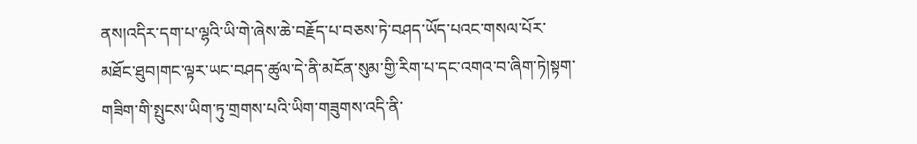ནས།འདིར་དག་པ་ལྷའི་ཡི་གེ་ཞེས་ཆེ་བརྗོད་པ་བཅས་ཏེ་བཤད་ཡོད་པའང་གསལ་པོར་མཐོང་ཐུབ།གང་ལྟར་ཡང་བཤད་ཚུལ་དེ་ནི་མངོན་སུམ་གྱི་རིག་པ་དང་འགའ་བ་ཞིག་ཏེ།སྟག་གཟིག་གི་སྤུངས་ཡིག་ཏུ་གྲགས་པའི་ཡིག་གཟུགས་འདི་ནི་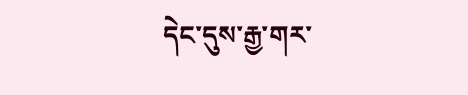དེང་དུས་རྒྱ་གར་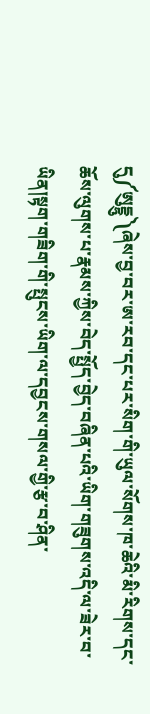དུ༼ཨུདྡྷུ༽ཞེས་བྱ་བར་ཨ་རབ་དང་པར་སིག་གི་ཡུལ་སོགས་ཁ་ཆེའི་མི་རིགས་དང་ཆོས་ལུགས་པ་རྣམས་ཀྱིས་བེད་སྤྱོད་བྱེད་བཞིན་པའི་ཡིག་གཟུགས་འདི་ལ་ཟེར་བ་ཡིན།སྟག་གཟིག་གི་སྤུངས་ཡིག་ལ་དབྱངས་གསལ་གྱི་རྩ་བ་ཤིན་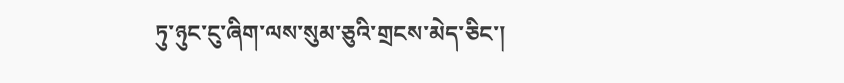ཏུ་ཉུང་ངུ་ཞིག་ལས་སུམ་ཅུའི་གྲངས་མེད་ཅིང་།